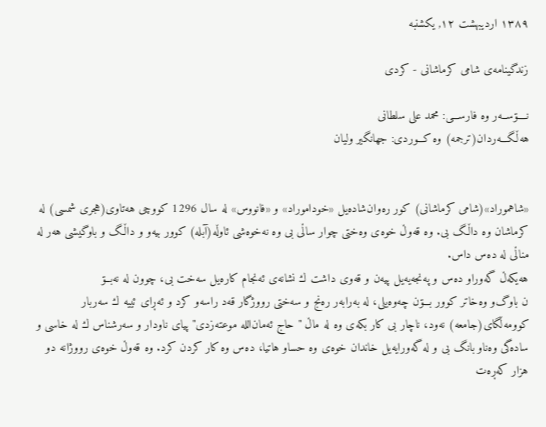۱۳۸۹ اردیبهشت ۱۲, یکشنبه

زندگینامه‌ی شامی کرماشانی - کردی

نــــۊســه‌ر وه فارســـی: محمد علی سلطانی
هه‌ڵگـــه‌ردان(ترجمه) وه کـــوردی‌: جهانگیر ولیان


«شاهموراد»(شامی کرماشانی) کور ره‌وان‌شاده‌یل «خوداموراد» و «فانووس» له سال 1296 کووچی هه‌تاوی(هجری شمسی) له کرماشان وه داڵگ بی. وه قه‌وڵ خوه‌ی وه‌ختی چوار ساڵی بی وه نه‌خوه‌شی ئاوڵه(آبله) کوور بیه‌و و داڵگ و باوگیشی هه‌ر له مناڵی له ده‌س داس.
هه‌یکه‌ڵ گه‌وراو ده‌س و په‌نجه‌یه‌یل پیه‌ن و قه‌وی داشت ك نشانه‌ی ئه‌نجام کاره‌یل سه‌خت بی، چوون له نه‌بــۊ
ن باوگ‌و وه‌‌خاتر کوور بـــۊن چه‌وه‌یلی، له به‌رابه‌ر ره‌نج و سه‌ختی رووژگار قه‌د راسه‌و کرد و ئه‌ڕای ئییه ك سه‌ربار کوومه‌ڵگای(جامعه) نه‌ود، ناچار بی کار بکه‌ی وه له ماڵ "حاج ئه‌مان‌الله موعته‌زدی" پیای ناودار و سه‌رشناس ك له خاسی و ساده‌گی وه‌ناو بانگ بی و له گه‌ورایه‌یل خاندان خوه‌ی وه حساو هاتیا، ده‌س وه کار کردن کرد. وه قه‌وڵ خوه‌ی رووژانه دو هزار که‌ڕه‌ت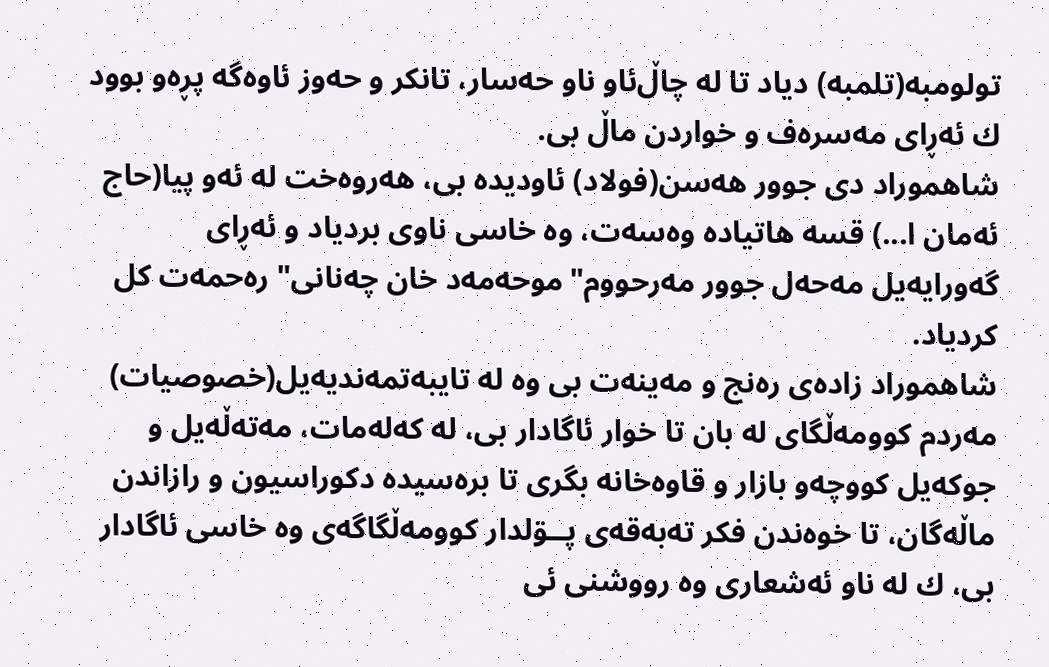تولومبه(تلمبه) دیاد تا له چاڵ‌ئاو ناو حه‌‌سار، تانکر و حه‌وز ئاوه‌گه پڕه‌و بوود ك ئه‌ڕای مه‌سره‌ف و خواردن ماڵ بی.
شاهموراد دی جوور هه‌سن(فولاد) ئاودیده بی، هه‌روه‌خت له ئه‌و پیا(حاج ئه‌مان ا...) قسه هاتیاده وه‌سه‌ت، وه خاسی ناوی بردیاد و ئه‌ڕای گه‌ورایه‌یل مه‌حه‌ل جوور مه‌رحووم"موحه‌مه‌د خان چه‌نانی" ره‌حمه‌ت کل کردیاد.
شاهموراد زاده‌ی ره‌نج و مه‌ینه‌ت بی وه له تایبه‌تمه‌ندیه‌یل(خصوصيات) مه‌ردم کوومه‌ڵگای له بان تا خوار ئاگادار بی، له که‌له‌مات، مه‌ته‌ڵه‌یل و جوکه‌یل کووچه‌و بازار و قاوه‌خانه بگری تا بره‌سیده دکوراسیون و رازاندن ماڵه‌گان، تا خوه‌ندن فکر ته‌به‌قه‌ی پــۊلدار کوومه‌ڵگاگه‌ی وه خاسی ئاگادار بی، ك له ناو ئه‌شعاری وه رووشنی ئی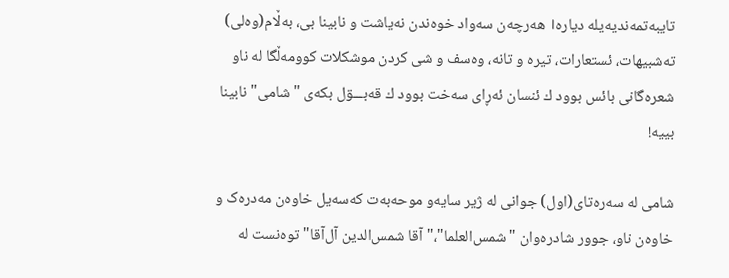تایبه‌تمه‌ندیه‌یله دیاره। هه‌رچه‌ن سه‌واد خوه‌ندن نه‌یاشت و نابینا بی، به‌ڵام(وه‌لی) ته‌شبیهات، ئستعارات، تیره و تانه، وه‌سف و شی کردن موشکلات کوومه‌ڵگا له ناو شعره‌گانی بائس بوود ك ئنسان ئه‌ڕای سه‌خت بوود ك قه‌بـــۊل بکه‌ی "شامی" نابینا بییه!

شامی له سه‌ره‌تای(اول) جوانی له ژیر سایه‌و موحه‌به‌ت که‌سه‌یل خاوه‌ن مه‌دره‌ک و خاوه‌ن ناو، جوور شادره‌وان "شمس‌العلما"،"آقا شمس‌الدين آل‌آقا" توه‌نست له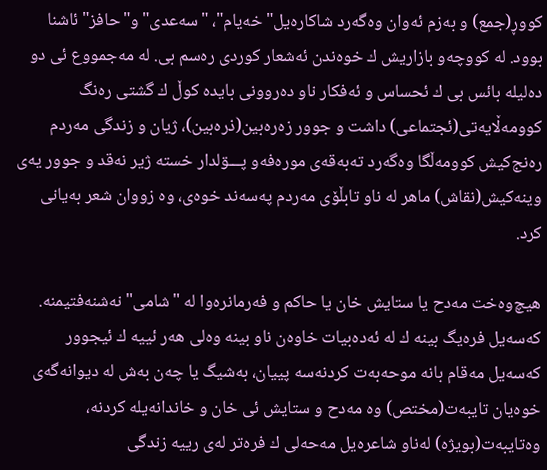کووڕ(جمع) و به‌زم ئه‌وان وه‌گه‌رد شاکاره‌یل"خه‌یام"، "سه‌عدی"و"حافز" ئاشنا بوود. له کووچه‌و بازاریش ك خوه‌ندن ئه‌شعار کوردی ره‌سم بی. له مه‌جمووع ئی دو ده‌لیله بائس بی ك ئحساس و ئه‌فکار ناو ده‌روونی بایده کوڵ ك گشتی ره‌نگ کوومه‌ڵایه‌تی(ئجتماعی) داشت و جوور زه‌ره‌بین(ذره‌بین)، ژیان و زندگی مه‌ردم ره‌نج‌کیش کوومه‌ڵگا وه‌گه‌رد ته‌به‌قه‌ی موره‌فه‌و پـــۊلدار خسته ژیر نه‌قد و جوور یه‌ی وینه‌کیش(نقاش) ماهر له ناو تابڵۆی مه‌ردم په‌سه‌ند خوه‌ی، وه زووان شعر به‌یانی کرد.

هیچ‌وه‌خت مه‌دح یا ستایش خان یا حاکم و فه‌رمانره‌وا له "شامی" نه‌شنه‌فتیمنه. که‌سه‌یل فره‌یگ بینه ك له ئه‌ده‌بیات خاوه‌ن ناو بینه وه‌لی هه‌ر ئییه ك ئیجوور که‌سه‌یل مه‌قام بانه موحه‌به‌ت کردنه‌سه پییان، به‌شیگ یا چه‌ن به‌ش له دیوانه‌گه‌ی خوه‌یان تایبه‌ت(مختص) وه مه‌دح و ستایش ئی خان و خاندانه‌یله کردنه، وه‌تایبه‌ت(بويژه) له‌ناو شاعره‌یل مه‌حه‌لی ك فره‌تر له‌ی رییه زندگی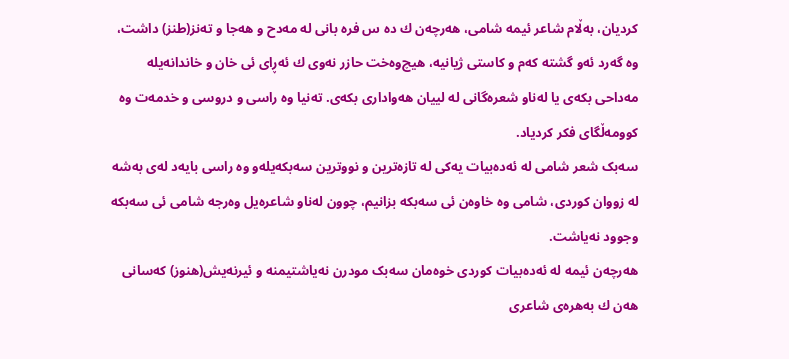کردیان، به‌ڵام شاعر ئیمه شامی، هه‌رچه‌ن ك ده س فره بانی له مه‌دح و هه‌جا و ته‌نز(طنز) داشت، وه گه‌رد ئه‌و گشته که‌م و کاستی ژیانیه، هیچ‌وه‌خت حازر نه‌وی ك ئه‌ڕای ئی خان و خاندانه‌یله مه‌داحی بکه‌ی یا له‌ناو شعره‌گانی له لییان هه‌واداری بکه‌ی. ته‌نیا وه راسی و دروسی‌ و خدمه‌ت وه کوومه‌ڵگای فکر کردیاد.
سه‌بک شعر شامی له ئه‌ده‌بیات یه‌کی له تازه‌ترین و نووترین سه‌بکه‌یله‌و وه‌ راسی بایه‌د له‌ی به‌شه له زووان کوردی، شامی وه خاوه‌ن ئی سه‌بکه بزانیم، چوون له‌ناو شاعره‌یل وه‌رجه شامی ئی سه‌بکه وجوود نه‌یاشت.
هه‌ر‌چه‌ن ئیمه له ئه‌ده‌بیات کوردی خوه‌مان سه‌بک مودرن نه‌یاشتیمنه و ئیرنه‌یش(هنوز) که‌سانی هه‌ن ك به‌هره‌ی شاعری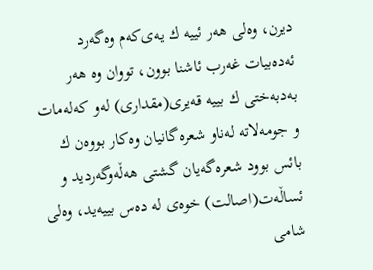دیرن، وه‌لی هه‌ر ئییه ك یه‌ی‌که‌م وه‌گه‌رد ئه‌ده‌بیات غه‌رب ئاشنا بوون، تووان وه هه‌ر به‌دبه‌ختی ك بییه قه‌یری(مقداری) له‌و که‌له‌مات و جومه‌لاته له‌ناو شعره‌گانیان وه‌کار بووه‌ن ك بائس بوود شعره‌گه‌یان گشتی هه‌ڵه‌و‌گه‌ردید و ئساڵه‌ت(اصالت) خوه‌ی له ده‌س بییه‌ید، وه‌لی شامی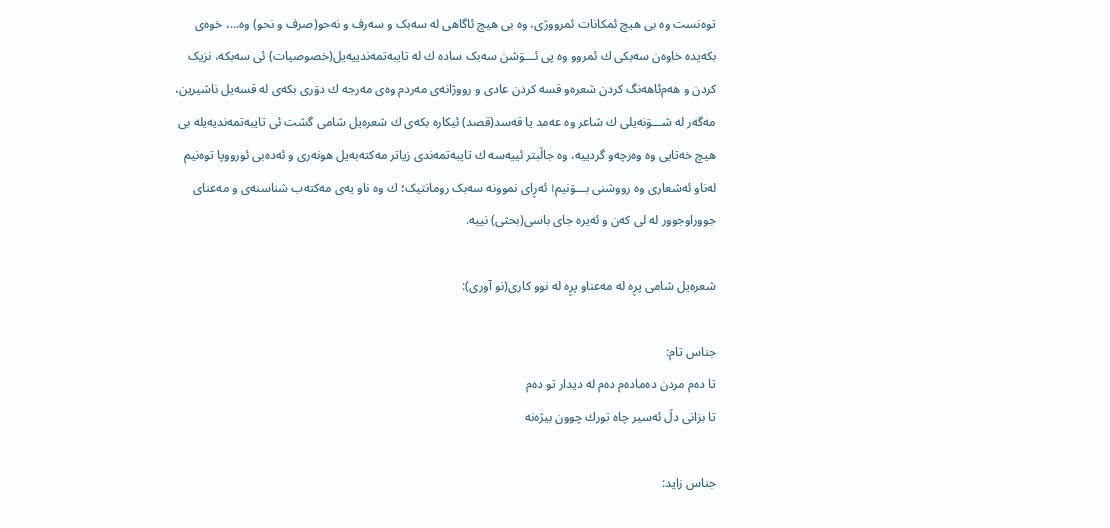توه‌نست وه بی هیچ ئمکانات ئمرووژی، وه بی هیچ ئاگاهی له سه‌بک و سه‌رف و نه‌حو(صرف و نحو) وه...، خوه‌ی بکه‌یده خاوه‌ن سه‌بکی ك ئمروو وه پی ئـــۊشن سه‌بک ساده ك له تایبه‌تمه‌ندییه‌یل(خصوصيات) ئی سه‌بکه، نزیک کردن و هه‌م‌ئاهه‌نگ کردن شعره‌و قسه کردن عادی و رووژانه‌ی مه‌ردم وه‌ی مه‌رجه ك دۊری بکه‌ی له قسه‌یل ناشیرین، مه‌گه‌ر له شـــۊنه‌یلی ك شاعر وه عه‌مد یا قه‌سد(قصد) ئیکاره بکه‌ی ك شعره‌یل شامی گشت ئی تایبه‌تمه‌ندیه‌یله بی هیچ خه‌تایی وه وه‌رچه‌و گردییه، وه جاڵبتر ئییه‌سه ك تایبه‌تمه‌ندی زیاتر مه‌کته‌به‌یل هونه‌ری و ئه‌ده‌بی ئورووپا توه‌نیم له‌ناو ئه‌شعاری وه رووشنی بـــۊنیم। ئه‌ڕای نموونه سه‌بک رومانتیک؛ ك وه ناو یه‌ی مه‌کته‌ب شناسنه‌ی و مه‌عنای جووراوجوور له لی که‌ن و ئه‌یره جای باسی(بحثی) نییه.

شعره‌یل شامی پڕه له مه‌عناو پڕه له نوو کاری(نو آوری):

جناس تام:
تا ده‌م مردن ده‌ماده‌م ده‌م له ديدار تو ده‌م
تا بزانی دڵ ئه‌سير چاه تورك چوون بيژه‌نه

جناس زايد: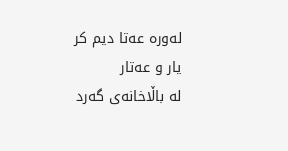له‌وره عه‌تا ديم كر يار و عه‌تار
له باڵاخانه‌ی گه‌رد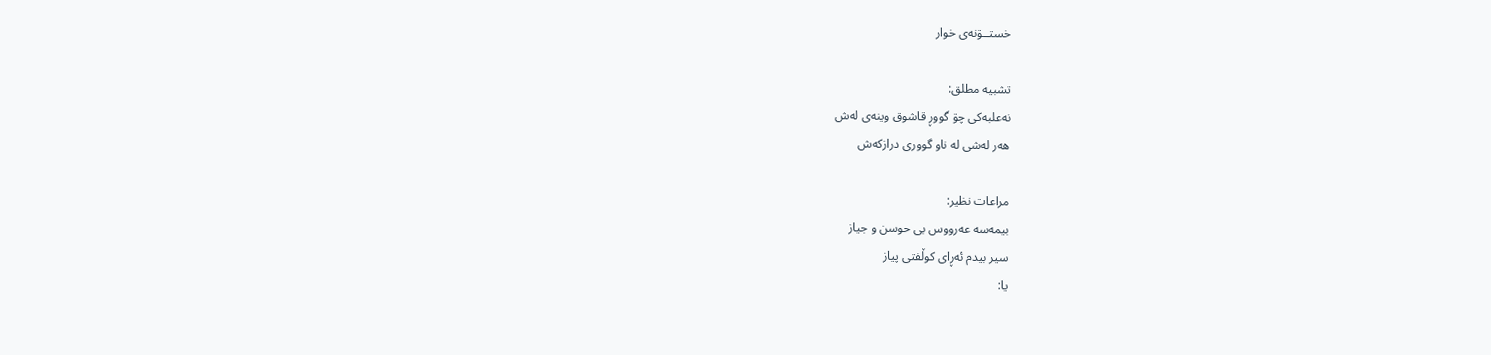خستــۊنه‌ی خوار

تشبيه مطلق:
نه‌علبه‌كی چۊ گووڕ قاشوق وينه‌‌ی له‌ش
هه‌ر له‌شی له ناو گووری درازكه‌ش

مراعات نظير:
بيمه‌سه عه‌رووس بی حوسن و جياز
سير بيدم ئه‌ڕای كوڵفتی پياز
يا: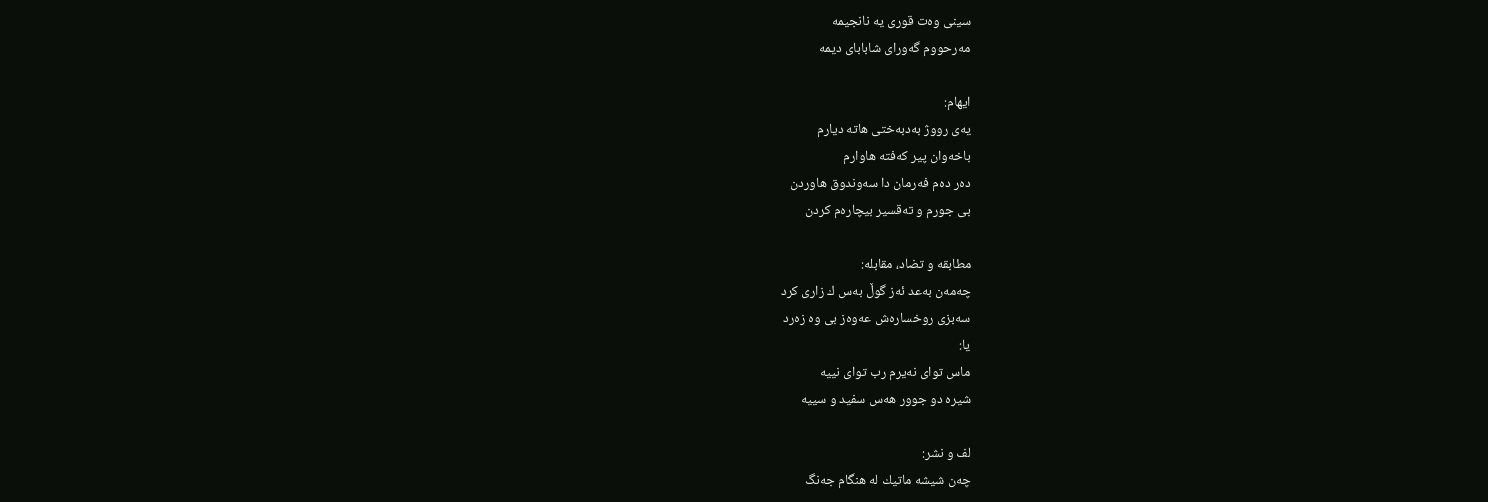سينی وه‌ت قوری يه نانجيمه
مه‌رحووم گه‌ورای شابابای ديمه

ايهام:
يه‌ی رووژ به‌دبه‌ختی هاته ديارم
باخه‌وان پير كه‌فته هاوارم
ده‌ر ده‌م فه‌رمان دا سه‌وندوق هاوردن
بی جورم و ته‌قسير بيچاره‌م كردن

مطابقه و تضاد، مقابله:
چه‌مه‌ن به‌عد ئه‌ز گوڵ به‌س ك زاری كرد
سه‌بزی روخساره‌ش عه‌وه‌ز بی وه‌ زه‌رد
يا:
ماس توای نه‌يرم رب توای نيیه
شيره دو جوور هه‌س سفيد و سيیه

لف و نشر:
چه‌ن شيشه ماتيك له هنگام جه‌نگ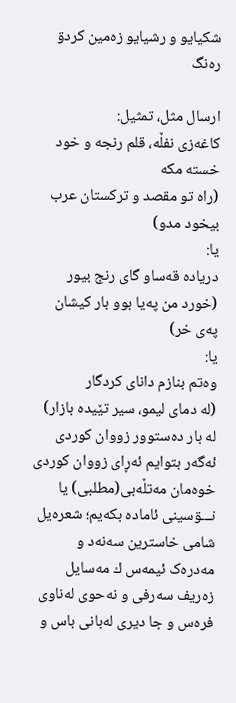شكيايو و رشيايو زه‌مين كردۊ ره‌نگ

ارسال مثل، تمثيل:
كاغه‌زی نفڵه، قلم رنجه و خود خسته مكه
(راه تو مقصد و تركستان عرب بيخود مدو)
يا:
درياده قه‌ساو گای رنج بيور
(خورد من په‌یا بوو بار كيشان په‌ی خر)
يا:
وه‌تم بنازم دانای كردگار
(له دمای ليمو، سير تێیده بازار)
له بار ده‌ستوور زووان کوردی ئه‌گه‌ر بتوایم ئه‌ڕای زووان کوردی خوه‌مان مه‌تڵه‌بی(مطلبی) یا نـــۊسینی ئاماده بکه‌یم؛ شعره‌یل شامی خاسترین سه‌نه‌د و مه‌دره‌ک ئیمه‌س ك مه‌سایل زه‌ریف سه‌رفی و نه‌حوی له‌ناوی فره‌س و جا دیری له‌بانی باس و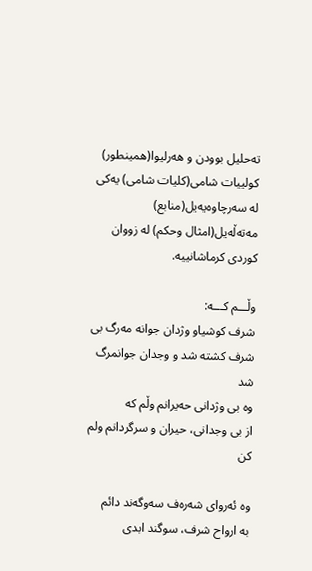ته‌حلیل بوودن و هه‌رلیوا(همینطور) کولییات شامی(کلیات شامی) یه‌کی له سه‌رچاوه‌یه‌یل(منابع) مه‌ته‌ڵه‌یل(امثال وحكم) له زووان کوردی کرماشانییه.

وڵـــم كـــه:
شرف كوشياو وژدان جوانه مه‌رگ بی
شرف کشته شد و وجدان جوانمرگ شد
وه بی وژدانی حه‌يرانم وڵم كه
از بی وجدانی، حیران و سرگردانم ولم کن

وه ئه‌روای شه‌ره‌ف سه‌وگه‌ند دائم
به ارواح شرف، سوگند ابدی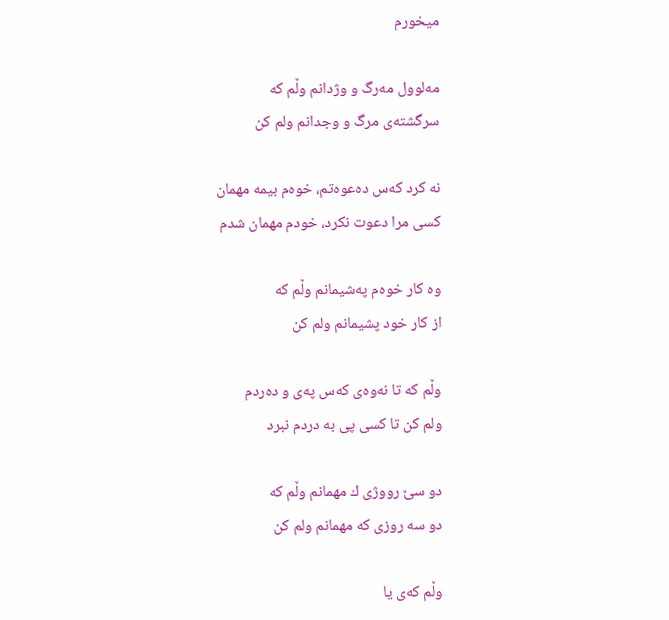میخورم

مه‌لوول مه‌رگ و وژدانم وڵم كه
سرگشته‌ی مرگ و وجدانم ولم کن

نه کرد كه‌س ده‌عوه‌تم، خوه‌م بیمه مهمان
کسی مرا دعوت نکرد، خودم مهمان شدم

وه كار خوه‌م په‌شیمانم وڵم كه
از کار خود پشیمانم ولم کن

وڵم كه تا نه‌وه‌ی كه‌س په‌ی و ده‌ردم
ولم کن تا کسی پی به دردم نبرد

دو سێ رووژی ك مهمانم وڵم كه
دو سه روزی که مهمانم ولم کن

وڵم كه‌ی یا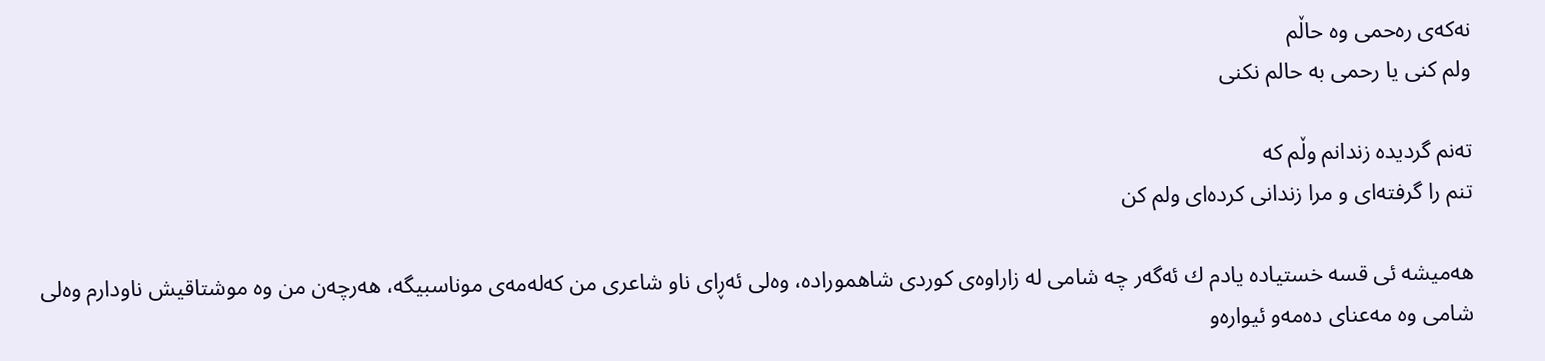نه‌كه‌ی ره‌حمی وه حاڵم
ولم کنی یا رحمی به حالم نکنی

ته‌نم گردیده زندانم وڵم كه
تنم را گرفته‌ای و مرا زندانی کرده‌ای ولم کن

هه‌میشه ئی قسه خستیاده یادم ك ئه‌گه‌ر چه شامی له زاراوه‌ی کوردی شاهموراده، وه‌لی ئه‌ڕای ناو شاعری من که‌له‌مه‌ی موناسبیگه، هه‌رچه‌ن من وه موشتاقیش ناودارم وه‌لی شامی وه مه‌عنای ده‌مه‌و ئیواره‌و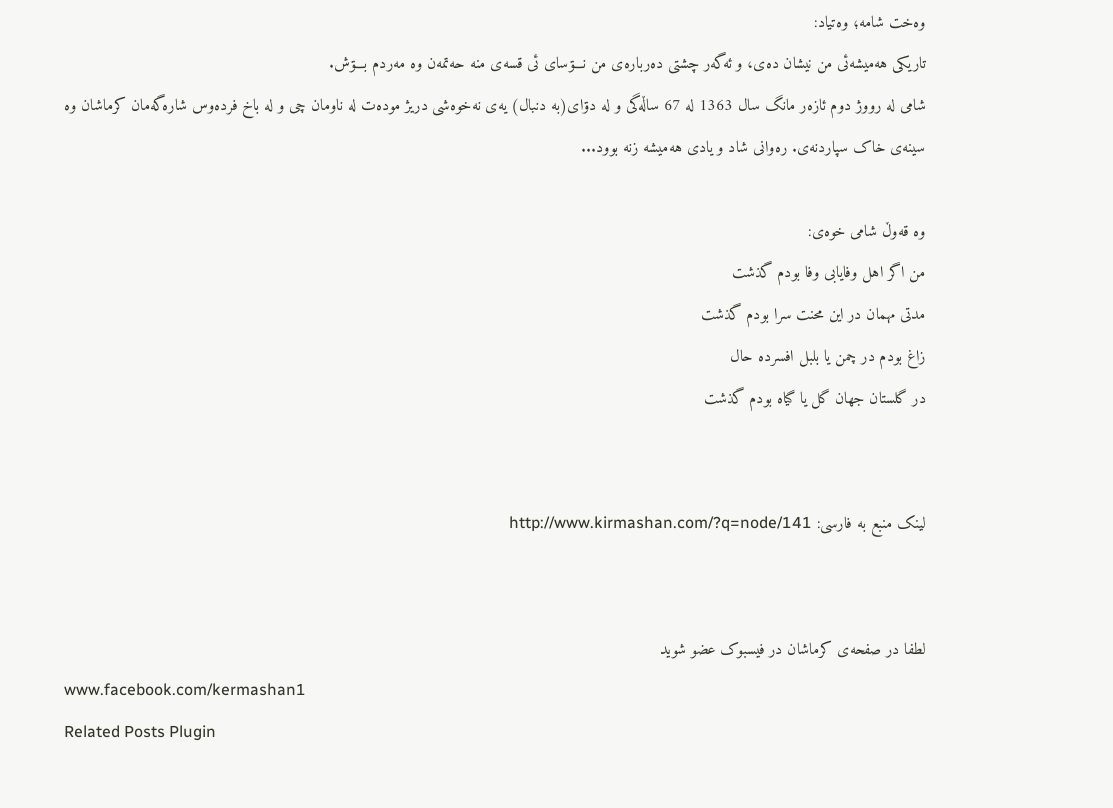وه‌خت شامه‌؛ وه‌تیاد:
تاریکی هه‌میشه‌ئی من نیشان ده‌ی، و ئه‌گه‌ر چشتی ده‌رباره‌ی من نـــۊسای ئی قسه‌ی منه حه‌تمه‌ن وه مه‌ردم بـــۊش.
شامی له رووژ دوم ئازه‌ر مانگ سال 1363 له 67 ساڵه‌گی و له دۊای(به دنبال) یه‌ی نه‌خوه‌شی دریژ موده‌ت له ناومان چی و له باخ فرده‌وس شاره‌گه‌مان کرماشان وه سینه‌ی خاک سپاردنه‌ی. ره‌وانی شاد و یادی هه‌میشه زنه بوود...

وه قه‌وڵ شامی خوه‌ی:
من اگر اهل وفايابی وفا بودم گذشت
مدتی مهمان در اين محنت سرا بودم گذشت
زاغ بودم در چمن يا بلبل افسرده حال
در گلستان جهان گل يا گياه بودم گذشت


لینک منبع به فارسی: http://www.kirmashan.com/?q=node/141


لطفا در صفحه‌ی کرماشان در فیسبوک عضو شوید
www.facebook.com/kermashan1
Related Posts Plugin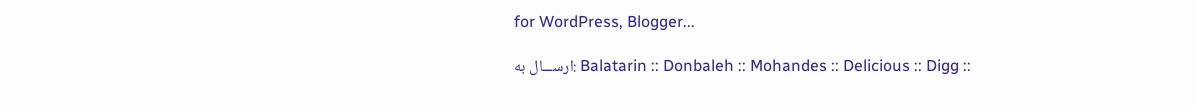for WordPress, Blogger...

ارســـال به: Balatarin :: Donbaleh :: Mohandes :: Delicious :: Digg ::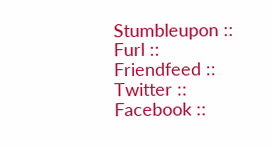Stumbleupon :: Furl :: Friendfeed :: Twitter :: Facebook ::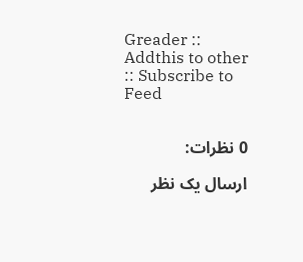Greader :: Addthis to other :: Subscribe to Feed


0 نظرات:

ارسال یک نظر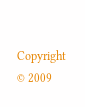Copyright © 2009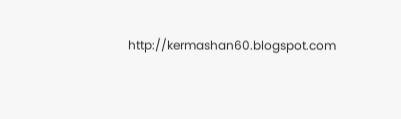http://kermashan60.blogspot.com